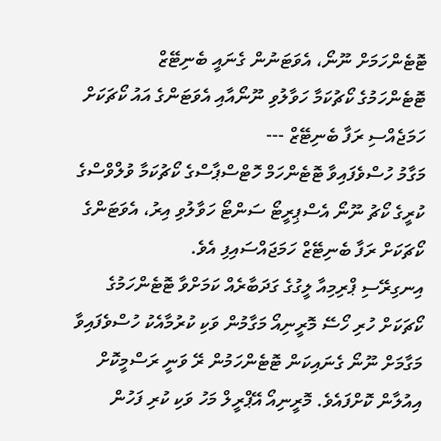ޓޮޓެންހަމަށް ނޫނޯ، އެވަޓަނުން ގެނައީ ބެނިޓޭޒް
ޓޮޓެންހަމުގެ ކޯޗުކަމާ ހަވާލުވި ނޫނޯއާއި އެވަޓަންގެ އައު ކޯޗަކަށް ހަމަޖެއްސި ރަފާ ބެނިޓޭޒް ---
މަގާމު ހުސްވެފައިވާ ޓޮޓެންހަމް ހޮޓްސްޕާސްގެ ކޯޗުކަމާ ވުލްވްސްގެ ކުރީގެ ކޯޗު ނޫނޯ އެސްޕިރީޓޯ ސަންޓޯ ހަވާލުވި އިރު، އެވަޓަންގެ ކޯޗަކަށް ރަފާ ބެނިޓޭޒް ހަމަޖައްސައިފި އެވެ.
އިނގިރޭސި ޕްރިމިއާ ލީގުގެ ގަދަބާރެއް ކަމަށްވާ ޓޮޓެންހަމުގެ ކޯޗަކަށް ހުރި ހޯސޭ މޮރީނިއޯ މަގާމުން ވަކި ކުރުމާއެކު ހުސްވެފައިވާ މަގާމަށް ނޫނޯ ގެނައިކަން ޓޮޓެންހަމުން ރޭ ވަނީ ރަސްމީކޮށް އިއުލާން ކޮށްފައެވެ. މޮރީނިއޯ އޭޕްރީލް މަހު ވަކި ކުރި ފަހުން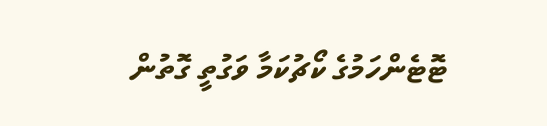ޓޮޓެންހަމުގެ ކޯޗުކަމާ ވަގުތީ ގޮތުން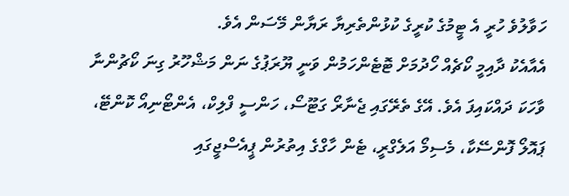ހަވާލުވެ ހުރީ އެ ޓީމުގެ ކުރީގެ ކުޅުންތެރިޔާ ރަޔާން މޭސަން އެވެ.
އެއާއެކު ދާއިމީ ކޯޗެއް ހޯދުމަށް ޓޮޓެންހަމުން ވަނީ ޔޫރަޕުގެ ނަން މަޝްހޫރު ގިނަ ކޯޗުންނާ ވާހަކަ ދައްކައިފަ އެވެ. އޭގެ ތެރޭގައި ޖެނާރޯ ގަޓޫސޯ، ހަންސީ ފްލިކް، އެންޓޯނިއޯ ކޮންޓޭ، ޕައޮލޯ ފޮންސޭކާ، މެސިމޯ އަލެގްރީ، ޓެން ހާގްގެ އިތުރުން ޕީއެސްޖީގައި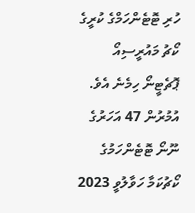ހުރި ޓޮޓެންހަމްގެ ކުރީގެ ކޯޗު މައުރީސިއޯ ޕޮޗެޓީނޯ ހިމެނެ އެވެ.
އުމުރުން 47 އަހަރުގެ ނޫނޯ ޓޮޓެންހަމުގެ ކޯޗުކަމާ ހަވާލުވީ 2023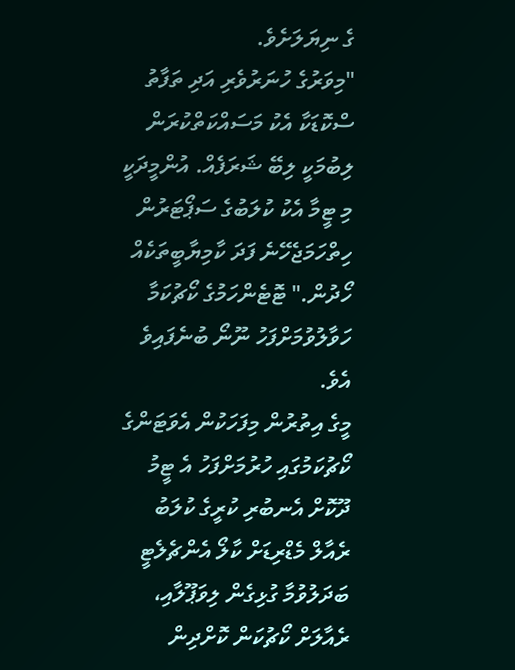ގެ ނިޔަލަށެވެ.
"މިވަރުގެ ހުނަރުވެރި އަދި ތަފާތު ސްކޮޑަކާ އެކު މަސައްކަތްކުރަން ލިބުމަކީ ލިބޭ ޝަރަފެއް. އުންމީދަކީ މި ޓީމާ އެކު ކުލަބުގެ ސަޕޯޓަރުން ހިތްހަމަޖެހޭނެ ފަދަ ކާމިޔާބީތަކެއް ހޯދުން." ޓޮޓެންހަމުގެ ކޯޗުކަމާ ހަވާލުވުމަށްފަހު ނޫނޯ ބުނެފައިވެ އެވެ.
މީގެ އިތުރުން މިފަހަކުން އެވަޓަންގެ ކޯޗުކަމުގައި ހުރުމަށްފަހު އެ ޓީމު ދޫކޮށް އެނބުރި ކުރީގެ ކުލަބު ރެއާލް މެޑްރިޑަށް ކާލޯ އެންޗެލެޓީ ބަދަލުވުމާ ގުޅިގެން ލިވަޕޫލާއި، ރެއާލަށް ކޯޗުކަން ކޮށްދިން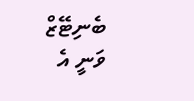ބެނިޓޭޒް ވަނީ އެ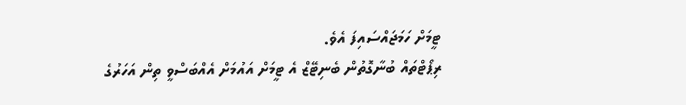ޓީމަށް ހަމަޖައްސައިފަ އެވެ.
ރިޕޯޓްތައް ބުނާގޮތުން ބެނިޓޭޒް އެ ޓީމަށް އައުމަށް އެއްބަސްވީ ތިން އަހަރުގެ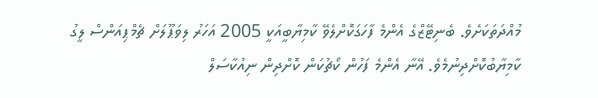މުއްދަތަކަށެވެ. ބެނިޓޭޒްގެ އެންމެ ފާހަގަކޮށްލެވޭ ކާމިޔާބީއަކީ 2005 އަހަރު ލިވަޕޫލަށް ޗެމްޕިއަންސް ލީގު ކާމިޔާބުކޮށްދިނުމެވެ. އޭނާ އެންމެ ފަހުން ކޯޗުކަން ކޮށްދިން ނިއުކާސަލް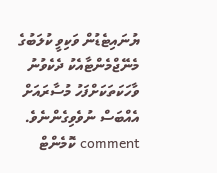ޔުނައިޓެޑުން ވަކިވީ ކުލަބުގެ މެނޭޖްމެންޓާއެކު ދެކެވުނު ވާހަކަތަކަށްފަހު މުސާރައަށް އެއްބަސް ނުވެވިގެންނެވެ.
comment ކޮމެންޓް